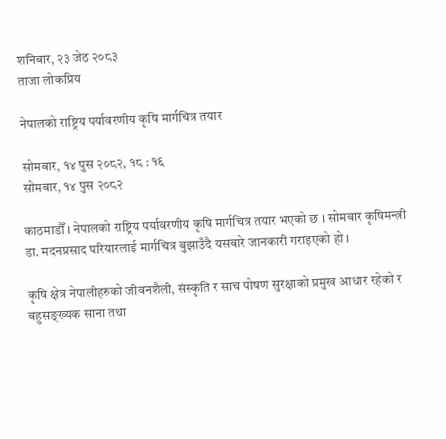शनिबार, २३ जेठ २०८३
ताजा लोकप्रिय

नेपालको राष्ट्रिय पर्यावरणीय कृषि मार्गचित्र तयार

सोमबार, १४ पुस २०८२, १८ : १६
सोमबार, १४ पुस २०८२

काठमाडौँ । नेपालको राष्ट्रिय पर्यावरणीय कृषि मार्गचित्र तयार भएको छ । सोमबार कृषिमन्त्री डा. मदनप्रसाद परियारलाई मार्गचित्र बुझाउँदै यसबारे जानकारी गराइएको हो ।

कृषि क्षेत्र नेपालीहरुको जीवनशैली, संस्कृति र साच पोषण सुरक्षाको प्रमुख आधार रहेको र बहुसङ्ख्यक साना तथा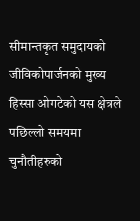सीमान्तकृत समुदायको जीविकोपार्जनको मुख्य हिस्सा ओगटेको यस क्षेत्रले पछिल्लो समयमा चुनौतीहरुको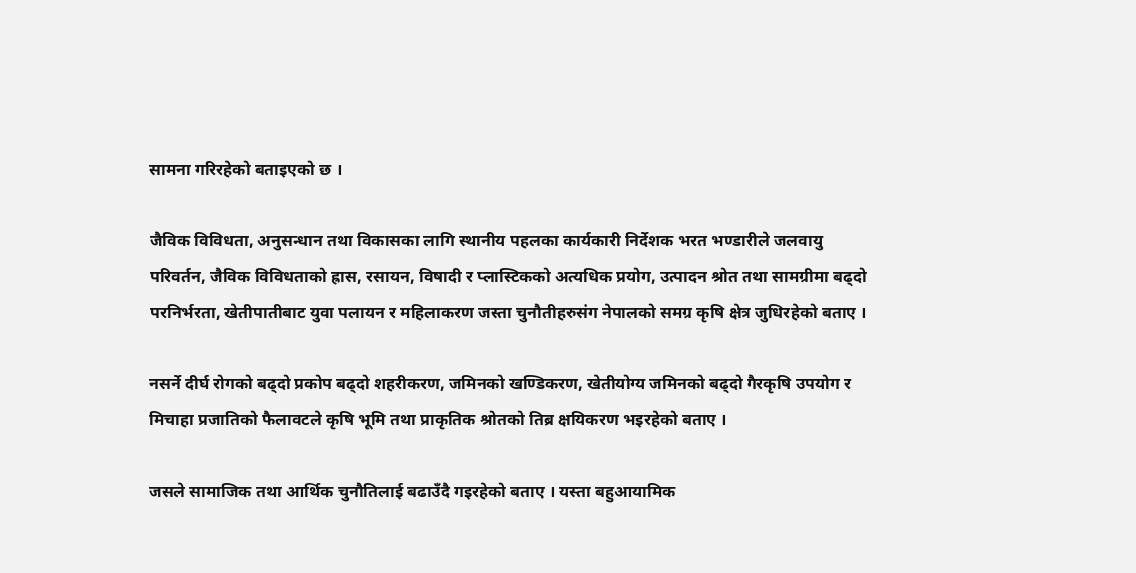सामना गरिरहेको बताइएको छ ।

जैविक विविधता, अनुसन्धान तथा विकासका लागि स्थानीय पहलका कार्यकारी निर्देशक भरत भण्डारीले जलवायु परिवर्तन, जैविक विविधताको ह्रास, रसायन, विषादी र प्लास्टिकको अत्यधिक प्रयोग, उत्पादन श्रोत तथा सामग्रीमा बढ्दो परनिर्भरता, खेतीपातीबाट युवा पलायन र महिलाकरण जस्ता चुनौतीहरुसंग नेपालको समग्र कृषि क्षेत्र जुधिरहेको बताए ।

नसर्ने दीर्घ रोगको बढ्दो प्रकोप बढ्दो शहरीकरण, जमिनको खण्डिकरण, खेतीयोग्य जमिनको बढ्दो गैरकृषि उपयोग र मिचाहा प्रजातिको फैलावटले कृषि भूमि तथा प्राकृतिक श्रोतको तिब्र क्षयिकरण भइरहेको बताए ।

जसले सामाजिक तथा आर्थिक चुनौतिलाई बढाउँदै गइरहेको बताए । यस्ता बहुआयामिक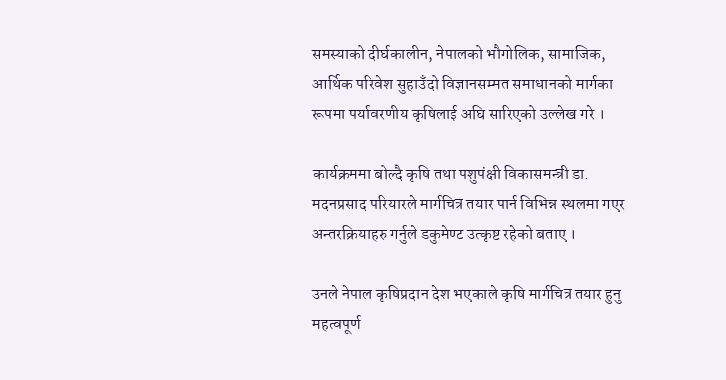समस्याको दीर्घकालीन, नेपालको भौगोलिक, सामाजिक, आर्थिक परिवेश सुहाउँदो विज्ञानसम्मत समाधानको मार्गका रूपमा पर्यावरणीय कृषिलाई अघि सारिएको उल्लेख गरे ।

कार्यक्रममा बोल्दै कृषि तथा पशुपंक्षी विकासमन्त्री डा. मदनप्रसाद परियारले मार्गचित्र तयार पार्न विभिन्न स्थलमा गएर अन्तरक्रियाहरु गर्नुले डकुमेण्ट उत्कृष्ट रहेको बताए ।

उनले नेपाल कृषिप्रदान देश भएकाले कृषि मार्गचित्र तयार हुनु महत्वपूर्ण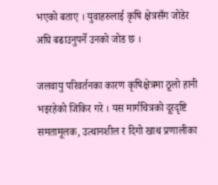भएको बताए । युवाहरुलाई कृषि क्षेत्रसँग जोडेर अघि बढाउनुपर्ने उनको जोड छ ।

जलवायु परिवर्तनका कारण कृषिक्षेत्रमा ठूलो हानी भइरहेको जिकिर गरे । यस मार्गचित्रको दूरदृष्टि समतामूलक, उत्थानशील र दिगो खाथ प्रणालीका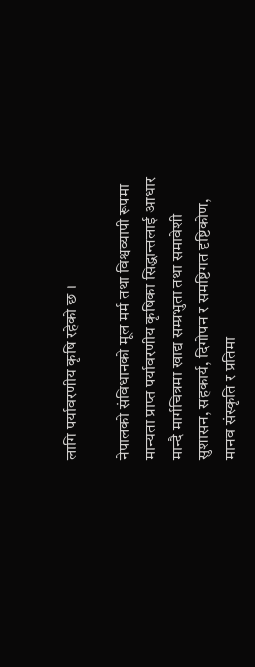लागि पर्यावरणीय कृषि रहेको छ ।

नेपालको संविधानको मूल मर्म तथा विश्वव्यापी रूपमा मान्यता प्राप्त पर्यावरणीय कृषिका सिद्धान्तलाई आधार मान्दै मार्गचित्रमा खाद्य सम्प्रभुता तथा समावेशी सुशासन, सहकार्य, दिगोपन र समष्टिगत दृष्टिकोण, मानव संस्कृति र प्रतिमा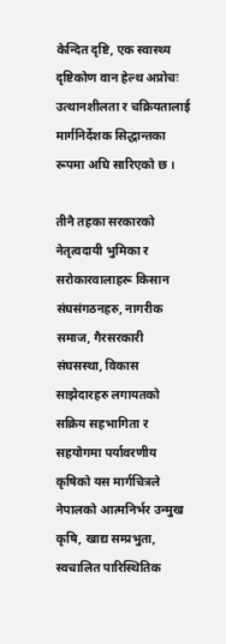केन्दित दृष्टि, एक स्वास्थ्य दृष्टिकोण वान हेल्थ अप्रोचः उत्थानशीलता र चक्रियतालाई मार्गनिर्देशक सिद्धान्तका रूपमा अघि सारिएको छ ।

तीनै तहका सरकारको नेतृत्वदायी भुमिका र सरोकारवालाहरू किसान संघसंगठनहरु, नागरीक समाज, गैरसरकारी संघसस्था, विकास साझेदारहरु लगायतको सक्रिय सहभागिता र सहयोगमा पर्यावरणीय कृषिको यस मार्गचित्रले नेपालको आत्मनिर्भर उन्मुख कृषि, खाद्य सम्प्रभुता, स्वचालित पारिस्थितिक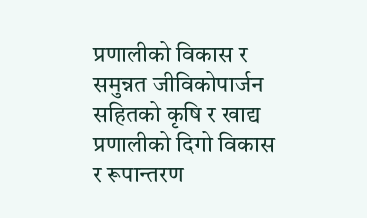प्रणालीको विकास र समुन्नत जीविकोपार्जन सहितको कृषि र खाद्य प्रणालीको दिगो विकास र रूपान्तरण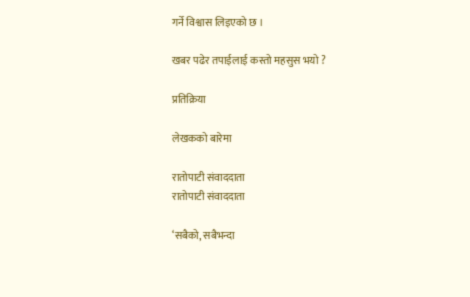गर्ने विश्वास लिइएको छ ।

खबर पढेर तपाईलाई कस्तो महसुस भयो ?

प्रतिक्रिया

लेखकको बारेमा

रातोपाटी संवाददाता
रातोपाटी संवाददाता

‘सबैको, सबैभन्दा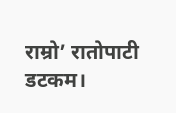राम्रो’ रातोपाटी डटकम।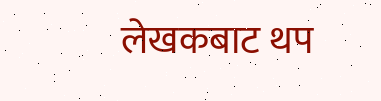लेखकबाट थप